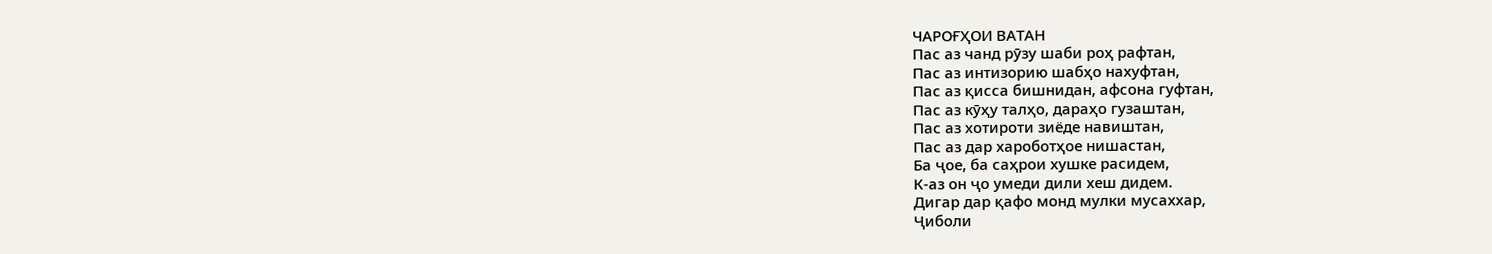ЧАРОҒҲОИ ВАТАН
Пас аз чанд рӯзу шаби роҳ рафтан,
Пас аз интизорию шабҳо нахуфтан,
Пас аз қисса бишнидан, афсона гуфтан,
Пас аз кӯҳу талҳо, дараҳо гузаштан,
Пас аз хотироти зиёде навиштан,
Пас аз дар хароботҳое нишастан,
Ба ҷое, ба саҳрои хушке расидем,
К-аз он ҷо умеди дили хеш дидем.
Дигар дар қафо монд мулки мусаххар,
Ҷиболи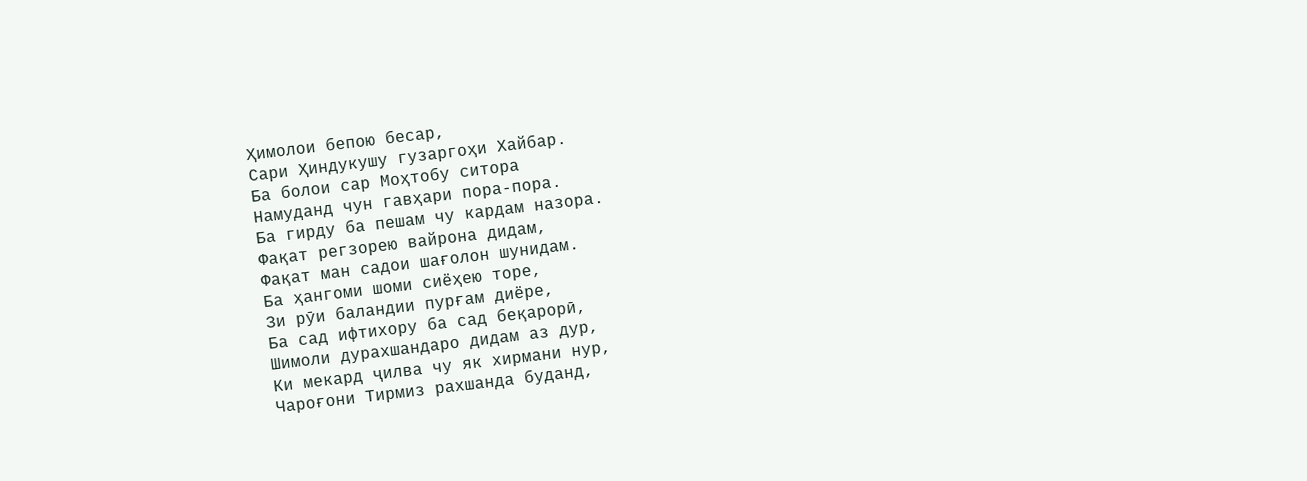Ҳимолои бепою бесар,
Сари Ҳиндукушу гузаргоҳи Хайбар.
Ба болои сар Моҳтобу ситора
Намуданд чун гавҳари пора-пора.
Ба гирду ба пешам чу кардам назора.
Фақат регзорею вайрона дидам,
Фақат ман садои шағолон шунидам.
Ба ҳангоми шоми сиёҳею торе,
Зи рӯи баландии пурғам диёре,
Ба сад ифтихору ба сад беқарорӣ,
Шимоли дурахшандаро дидам аз дур,
Ки мекард ҷилва чу як хирмани нур,
Чароғони Тирмиз рахшанда буданд,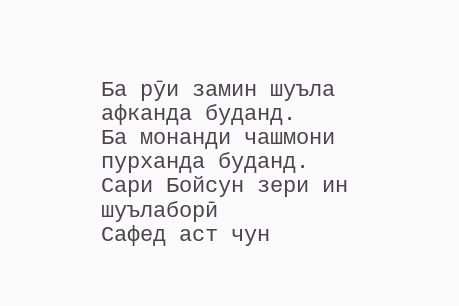Ба рӯи замин шуъла афканда буданд.
Ба монанди чашмони пурханда буданд.
Сари Бойсун зери ин шуълаборӣ
Сафед аст чун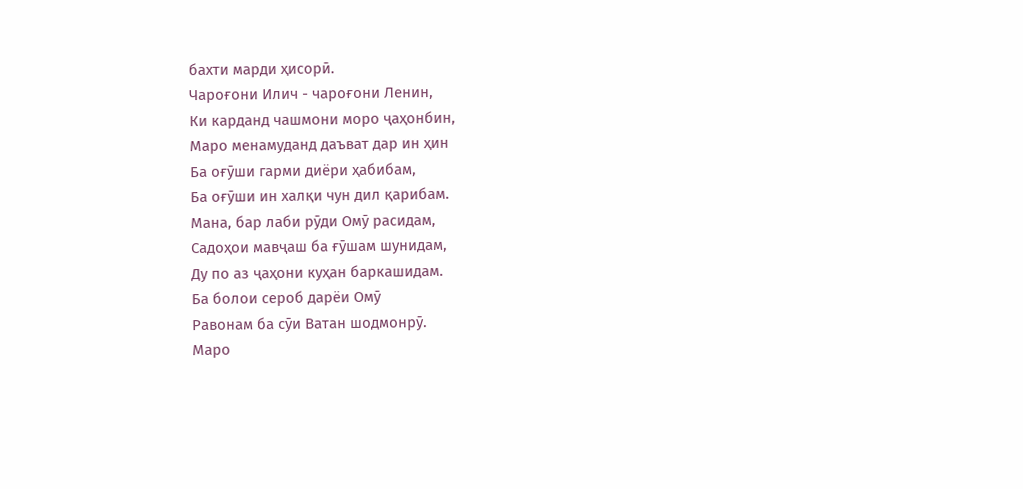бахти марди ҳисорӣ.
Чароғони Илич - чароғони Ленин,
Ки карданд чашмони моро ҷаҳонбин,
Маро менамуданд даъват дар ин ҳин
Ба оғӯши гарми диёри ҳабибам,
Ба оғӯши ин халқи чун дил қарибам.
Мана, бар лаби рӯди Омӯ расидам,
Садоҳои мавҷаш ба ғӯшам шунидам,
Ду по аз ҷаҳони куҳан баркашидам.
Ба болои сероб дарёи Омӯ
Равонам ба сӯи Ватан шодмонрӯ.
Маро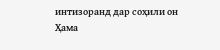интизоранд дар соҳили он
Ҳама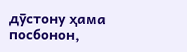дӯстону ҳама посбонон,